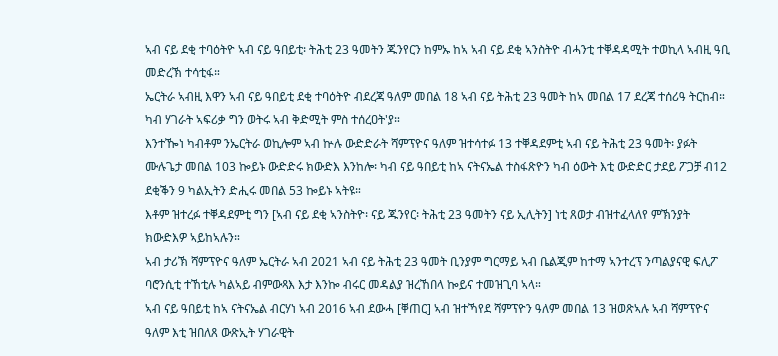ኣብ ናይ ደቂ ተባዕትዮ ኣብ ናይ ዓበይቲ፡ ትሕቲ 23 ዓመትን ጁንየርን ከምኡ ከኣ ኣብ ናይ ደቂ ኣንስትዮ ብሓንቲ ተቐዳዳሚት ተወኪላ ኣብዚ ዓቢ መድረኽ ተሳቲፋ።
ኤርትራ ኣብዚ እዋን ኣብ ናይ ዓበይቲ ደቂ ተባዕትዮ ብደረጃ ዓለም መበል 18 ኣብ ናይ ትሕቲ 23 ዓመት ከኣ መበል 17 ደረጃ ተሰሪዓ ትርከብ። ካብ ሃገራት ኣፍሪቃ ግን ወትሩ ኣብ ቅድሚት ምስ ተሰረዐት'ያ።
እንተዀነ ካብቶም ንኤርትራ ወኪሎም ኣብ ኵሉ ውድድራት ሻምፕዮና ዓለም ዝተሳተፉ 13 ተቐዳደምቲ ኣብ ናይ ትሕቲ 23 ዓመት፡ ያፉት ሙሉጌታ መበል 103 ኰይኑ ውድድሩ ክውድእ እንከሎ፡ ካብ ናይ ዓበይቲ ከኣ ናትናኤል ተስፋጽዮን ካብ ዕውት እቲ ውድድር ታደይ ፖጋቻ ብ12 ደቂቕን 9 ካልኢትን ድሒሩ መበል 53 ኰይኑ ኣትዩ።
እቶም ዝተረፉ ተቐዳደምቲ ግን [ኣብ ናይ ደቂ ኣንስትዮ፡ ናይ ጁንየር፡ ትሕቲ 23 ዓመትን ናይ ኢሊትን] ነቲ ጸወታ ብዝተፈላለየ ምኽንያት ክውድእዎ ኣይከኣሉን።
ኣብ ታሪኽ ሻምፕዮና ዓለም ኤርትራ ኣብ 2021 ኣብ ናይ ትሕቲ 23 ዓመት ቢንያም ግርማይ ኣብ ቤልጂም ከተማ ኣንተረፕ ንጣልያናዊ ፍሊፖ ባሮንሲቲ ተኸቲሉ ካልኣይ ብምውጻእ እታ እንኰ ብሩር መዳልያ ዝረኸበላ ኰይና ተመዝጊባ ኣላ።
ኣብ ናይ ዓበይቲ ከኣ ናትናኤል ብርሃነ ኣብ 2016 ኣብ ደውሓ [ቐጠር] ኣብ ዝተኻየደ ሻምፕዮን ዓለም መበል 13 ዝወጽኣሉ ኣብ ሻምፕዮና ዓለም እቲ ዝበለጸ ውጽኢት ሃገራዊት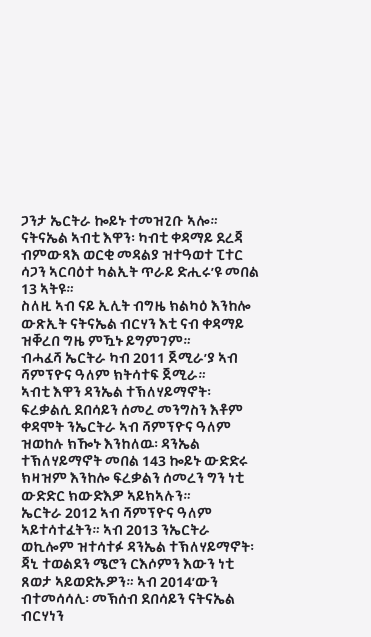ጋንታ ኤርትራ ኰይኑ ተመዝጊቡ ኣሎ።
ናትናኤል ኣብቲ እዋን፡ ካብቲ ቀዳማይ ደረጃ ብምውጻእ ወርቂ መዳልያ ዝተዓወተ ፒተር ሳጋን ኣርባዕተ ካልኢት ጥራይ ድሒሩ’ዩ መበል 13 ኣትዩ።
ስለዚ ኣብ ናይ ኢሊት ብግዜ ክልካዕ እንከሎ ውጽኢት ናትናኤል ብርሃን እቲ ናብ ቀዳማይ ዝቐረበ ግዜ ምዃኑ ይግምገም።
ብሓፈሻ ኤርትራ ካብ 2011 ጀሚራ’ያ ኣብ ሻምፕዮና ዓለም ክትሳተፍ ጀሚራ።
ኣብቲ እዋን ዳንኤል ተኽለሃይማኖት፡ ፍረቃልሲ ደበሳይን ሰመረ መንግስን እቶም ቀዳሞት ንኤርትራ ኣብ ሻምፕዮና ዓለም ዝወከሉ ክዀኑ እንከለዉ፡ ዳንኤል ተኽለሃይማኖት መበል 143 ኰይኑ ውድድሩ ክዛዝም እንከሎ ፍረቃልን ሰመረን ግን ነቲ ውድድር ክውድእዎ ኣይክኣሉን።
ኤርትራ 2012 ኣብ ሻምፕዮና ዓለም ኣይተሳተፈትን። ኣብ 2013 ንኤርትራ ወኪሎም ዝተሳተፉ ዳንኤል ተኽለሃይማኖት፡ ጃኒ ተወልደን ሜሮን ርእሶምን እውን ነቲ ጸወታ ኣይወድኡዎን። ኣብ 2014’ውን ብተመሳሳሊ፡ መኽሰብ ደበሳይን ናትናኤል ብርሃነን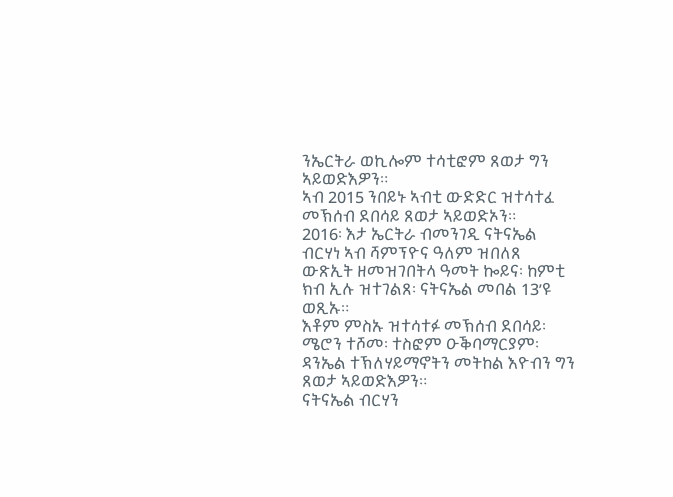ንኤርትራ ወኪሎም ተሳቲፎም ጸወታ ግን ኣይወድእዎን።
ኣብ 2015 ንበይኑ ኣብቲ ውድድር ዝተሳተፈ መኽሰብ ደበሳይ ጸወታ ኣይወድኦን።
2016፡ እታ ኤርትራ ብመንገዲ ናትናኤል ብርሃነ ኣብ ሻምፕዮና ዓለም ዝበለጸ ውጽኢት ዘመዝገበትላ ዓመት ኰይና፡ ከምቲ ክብ ኢሉ ዝተገልጸ፡ ናትናኤል መበል 13’ዩ ወጺኡ።
እቶም ምስኡ ዝተሳተፉ መኽሰብ ደበሳይ፡ ሜሮን ተሾመ፡ ተስፎም ዑቕባማርያም፡ ዳንኤል ተኽለሃይማኖትን መትከል እዮብን ግን ጸወታ ኣይወድእዎን።
ናትናኤል ብርሃን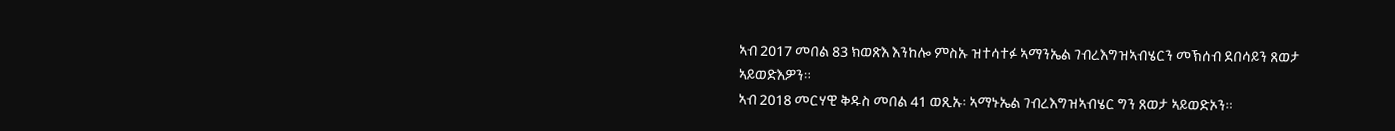ኣብ 2017 መበል 83 ክወጽእ እንከሎ ምስኡ ዝተሳተፉ ኣማንኤል ገብረእግዝኣብሄርን መኽሰብ ደበሳይን ጸወታ ኣይወድእዎን።
ኣብ 2018 መርሃዊ ቅዱስ መበል 41 ወጺኡ፡ ኣማኑኤል ገብረእግዝኣብሄር ግን ጸወታ ኣይወድኦን።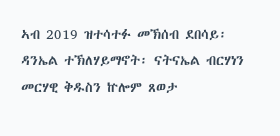ኣብ 2019 ዝተሳተፉ መኽሰብ ደበሳይ፡ ዳንኤል ተኽለሃይማኖት፡ ናትናኤል ብርሃነን መርሃዊ ቅዱስን ኵሎም ጸወታ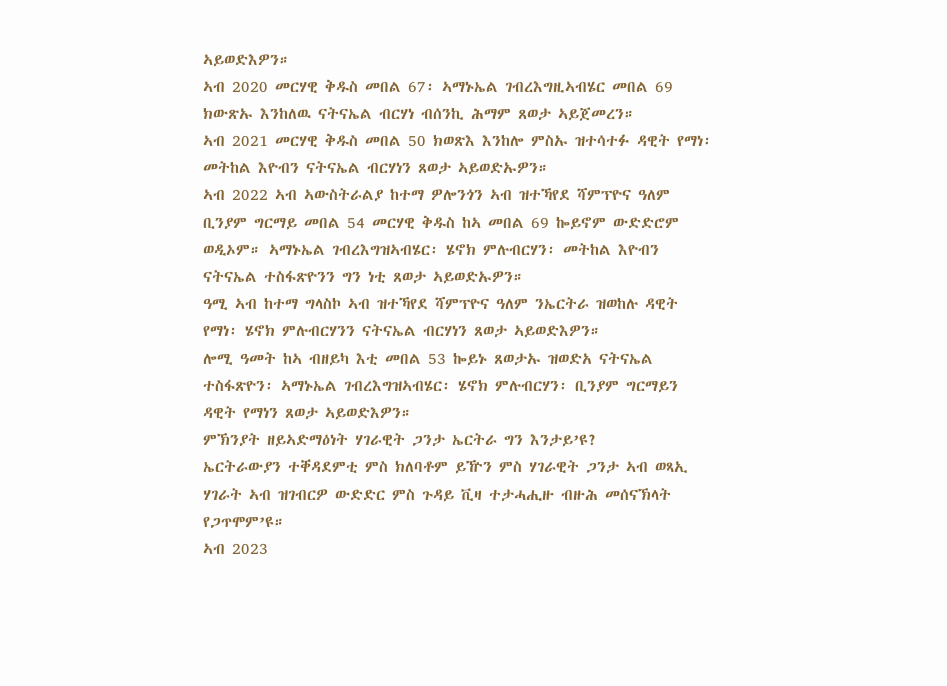ኣይወድእዎን።
ኣብ 2020 መርሃዊ ቅዱስ መበል 67፡ ኣማኑኤል ገብረእግዚኣብሄር መበል 69 ክውጽኡ እንከለዉ ናትናኤል ብርሃነ ብሰንኪ ሕማም ጸወታ ኣይጀመረን።
ኣብ 2021 መርሃዊ ቅዱስ መበል 50 ክወጽእ እንከሎ ምስኡ ዝተሳተፉ ዳዊት የማነ፡ መትከል እዮብን ናትናኤል ብርሃነን ጸወታ ኣይወድኡዎን።
ኣብ 2022 ኣብ ኣውስትራልያ ከተማ ዎሎንጎን ኣብ ዝተኻየደ ሻምፕዮና ዓለም ቢንያም ግርማይ መበል 54 መርሃዊ ቅዱስ ከኣ መበል 69 ኰይኖም ውድድሮም ወዲኦም። ኣማኑኤል ገብረእግዝኣብሄር፡ ሄኖክ ምሉብርሃን፡ መትከል እዮብን ናትናኤል ተስፋጽዮንን ግን ነቲ ጸወታ ኣይወድኡዎን።
ዓሚ ኣብ ከተማ ግላስኮ ኣብ ዝተኻየደ ሻምፕዮና ዓለም ንኤርትራ ዝወከሉ ዳዊት የማነ፡ ሄኖክ ምሉብርሃንን ናትናኤል ብርሃነን ጸወታ ኣይወድእዎን።
ሎሚ ዓመት ከኣ ብዘይካ እቲ መበል 53 ኰይኑ ጸወታኡ ዝወድአ ናትናኤል ተስፋጽዮን፡ ኣማኑኤል ገብረእግዝኣብሄር፡ ሄኖክ ምሉብርሃን፡ ቢንያም ግርማይን ዳዊት የማነን ጸወታ ኣይወድእዎን።
ምኽንያት ዘይኣድማዕነት ሃገራዊት ጋንታ ኤርትራ ግን እንታይ’ዩ?
ኤርትራውያን ተቐዳደምቲ ምስ ክለባቶም ይዅን ምስ ሃገራዊት ጋንታ ኣብ ወጻኢ ሃገራት ኣብ ዝገብርዎ ውድድር ምስ ጉዳይ ቪዛ ተታሓሒዙ ብዙሕ መሰናኽላት የጋጥሞም’ዩ።
ኣብ 2023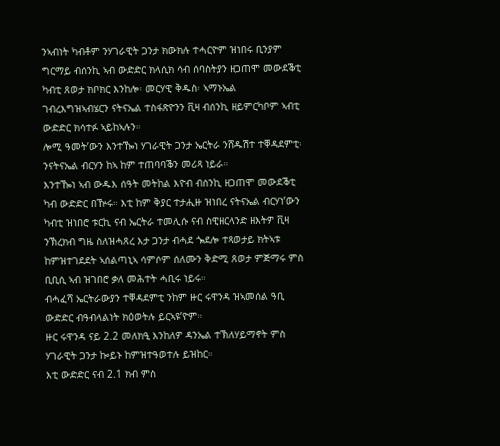ንኣብነት ካብቶም ንሃገራዊት ጋንታ ክውክሉ ተሓርዮም ዝነበሩ ቢንያም ግርማይ ብሰንኪ ኣብ ውድድር ክላሲክ ሳብ ሰባስትያን ዘጋጠሞ መውደቕቲ ካብቲ ጸወታ ክቦክር እንከሎ፡ መርሃዊ ቅዱስ፡ ኣማኑኤል ገብረእግዝኣብሄርን ናትናኤል ተስፋጽዮንን ቪዛ ብሰንኪ ዘይምርካቦም ኣብቲ ውድድር ክሳተፉ ኣይከኣሉን።
ሎሚ ዓመት’ውን እንተዀነ ሃገራዊት ጋንታ ኤርትራ ንሸዱሽተ ተቐዳደምቲ፡ ንናትናኤል ብርሃን ከኣ ከም ተጠባባቕን መሪጻ ነይራ።
እንተዀነ ኣብ ውዱእ ሰዓት መትከል እዮብ ብሰንኪ ዘጋጠሞ መውደቕቲ ካብ ውድድር በዅሩ። እቲ ከም ቅያር ተታሒዙ ዝነበረ ናትናኤል ብርሃነ’ውን ካብቲ ዝነበሮ ቱርኪ ናብ ኤርትራ ተመሊሱ ናብ ስዊዘርላንድ ዘእትዎ ቪዛ ንኽረክብ ግዜ ስለዝሓጸረ እታ ጋንታ ብሓደ ጐደሎ ተጻወታይ ክትኣቱ ከምዝተገደደት ኣሰልጣኒኣ ሳምሶም ሰለሙን ቅድሚ ጸወታ ምጅማሩ ምስ ቢቢሲ ኣብ ዝገበሮ ቃለ መሕተት ሓቢሩ ነይሩ።
ብሓፈሻ ኤርትራውያን ተቐዳደምቲ ንከም ዙር ሩዋንዳ ዝኣመሰል ዓቢ ውድድር ብዓብላልነት ክዕወትሉ ይርኣዩ’ዮም።
ዙር ሩዋንዳ ናይ 2.2 መለክዒ እንከለዎ ዳንኤል ተኽለሃይማኖት ምስ ሃገራዊት ጋንታ ኰይኑ ከምዝተዓወተሉ ይዝከር።
እቲ ውድድር ናብ 2.1 ክብ ምስ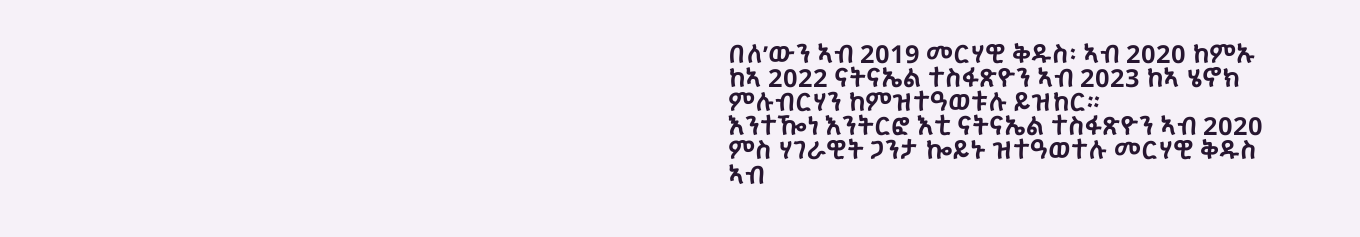በለ’ውን ኣብ 2019 መርሃዊ ቅዱስ፡ ኣብ 2020 ከምኡ ከኣ 2022 ናትናኤል ተስፋጽዮን ኣብ 2023 ከኣ ሄኖክ ምሉብርሃን ከምዝተዓወቱሉ ይዝከር።
እንተዀነ እንትርፎ እቲ ናትናኤል ተስፋጽዮን ኣብ 2020 ምስ ሃገራዊት ጋንታ ኰይኑ ዝተዓወተሉ መርሃዊ ቅዱስ ኣብ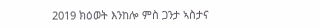2019 ክዕወት እንከሎ ምስ ጋንታ ኣስታና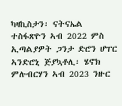ካዛኪስታን፡ ናትናኤል ተስፋጽዮን ኣብ 2022 ምስ ኢጣልያዎት ጋንታ ድሮን ሆፐር ኣንድሮኒ ጅያኳቶሊ፡ ሄኖክ ምሉብርሃን ኣብ 2023 ንዙር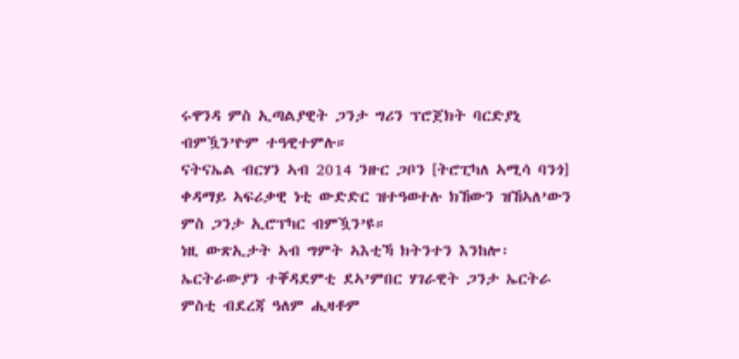ሩዋንዳ ምስ ኢጣልያዊት ጋንታ ግሪን ፕሮጀክት ባርድያኒ ብምዃን’ዮም ተዓዊተምሉ።
ናትናኤል ብርሃን ኣብ 2014 ንዙር ጋቦን [ትሮፒካለ ኣሚሳ ባንጎ] ቀዳማይ ኣፍሪቃዊ ነቲ ውድድር ዝተዓወተሉ ክኸውን ዝኸኣለ’ውን ምስ ጋንታ ኢሮፕካር ብምዃን’ዩ።
ነዚ ውጽኢታት ኣብ ግምት ኣእቲኻ ክትንተን እንከሎ፡ ኤርትራውያን ተቐዳደምቲ ደኣ’ምበር ሃገራዊት ጋንታ ኤርትራ ምስቲ ብደረጃ ዓለም ሒዛቶም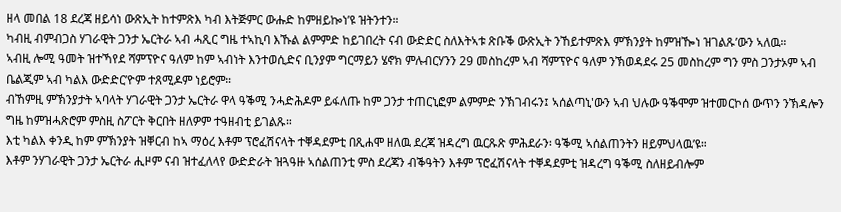ዘላ መበል 18 ደረጃ ዘይሳነ ውጽኢት ከተምጽእ ካብ እትጅምር ውሑድ ከምዘይኰነ’ዩ ዝትንተን።
ካብዚ ብምብጋስ ሃገራዊት ጋንታ ኤርትራ ኣብ ሓጺር ግዜ ተኣኪባ እኹል ልምምድ ከይገበረት ናብ ውድድር ስለእትኣቱ ጽቡቕ ውጽኢት ንኸይተምጽእ ምኽንያት ከምዝዀነ ዝገልጹ’ውን ኣለዉ።
ኣብዚ ሎሚ ዓመት ዝተኻየደ ሻምፕዮና ዓለም ከም ኣብነት እንተወሲድና ቢንያም ግርማይን ሄኖክ ምሉብርሃንን 29 መስከረም ኣብ ሻምፕዮና ዓለም ንኽወዳደሩ 25 መስከረም ግን ምስ ጋንታኦም ኣብ ቤልጂም ኣብ ካልእ ውድድር’ዮም ተጸሚዶም ነይሮም።
ብኸምዚ ምኽንያታት ኣባላት ሃገራዊት ጋንታ ኤርትራ ዋላ ዓቕሚ ንሓድሕዶም ይፋለጡ ከም ጋንታ ተጠርኒፎም ልምምድ ንኽገብሩን፤ ኣሰልጣኒ'ውን ኣብ ህሉው ዓቕሞም ዝተመርኮሰ ውጥን ንኽዳሎን ግዜ ከምዝሓጽሮም ምስዚ ስፖርት ቅርበት ዘለዎም ተዓዘብቲ ይገልጹ።
እቲ ካልእ ቀንዲ ከም ምኽንያት ዝቐርብ ከኣ ማዕረ እቶም ፕሮፈሽናላት ተቐዳደምቲ በጺሐሞ ዘለዉ ደረጃ ዝዳረግ ዉርጹጽ ምሕደራን፡ ዓቕሚ ኣሰልጠንትን ዘይምህላዉ’ዩ።
እቶም ንሃገራዊት ጋንታ ኤርትራ ሒዞም ናብ ዝተፈለላየ ውድድራት ዝጓዓዙ ኣሰልጠንቲ ምስ ደረጃን ብቕዓትን እቶም ፕሮፈሽናላት ተቐዳደምቲ ዝዳረግ ዓቕሚ ስለዘይብሎም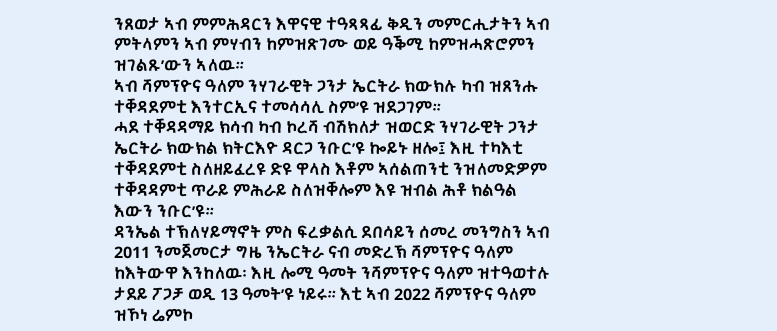ንጸወታ ኣብ ምምሕዳርን እዋናዊ ተዓጻጻፊ ቅዲን መምርሒታትን ኣብ ምትላምን ኣብ ምሃብን ከምዝጽገሙ ወይ ዓቕሚ ከምዝሓጽሮምን ዝገልጹ’ውን ኣለዉ።
ኣብ ሻምፕዮና ዓለም ንሃገራዊት ጋንታ ኤርትራ ክውክሉ ካብ ዝጸንሑ ተቐዳደምቲ እንተርኢና ተመሳሳሊ ስም’ዩ ዝደጋገም።
ሓደ ተቐዳዳማይ ክሳብ ካብ ኮረሻ ብሽክለታ ዝወርድ ንሃገራዊት ጋንታ ኤርትራ ክውክል ክትርእዮ ዳርጋ ንቡር’ዩ ኰይኑ ዘሎ፤ እዚ ተካእቲ ተቐዳደምቲ ስለዘይፈረዩ ድዩ ዋላስ እቶም ኣሰልጠንቲ ንዝለመድዎም ተቐዳዳምቲ ጥራይ ምሕራይ ስለዝቐሎም እዩ ዝብል ሕቶ ክልዓል እውን ንቡር’ዩ።
ዳንኤል ተኽለሃይማኖት ምስ ፍረቃልሲ ደበሳይን ሰመረ መንግስን ኣብ 2011 ንመጀመርታ ግዜ ንኤርትራ ናብ መድረኽ ሻምፕዮና ዓለም ከእትውዋ እንከለዉ፡ እዚ ሎሚ ዓመት ንሻምፕዮና ዓለም ዝተዓወተሉ ታደይ ፖጋቻ ወዲ 13 ዓመት’ዩ ነይሩ። እቲ ኣብ 2022 ሻምፕዮና ዓለም ዝኾነ ሬምኮ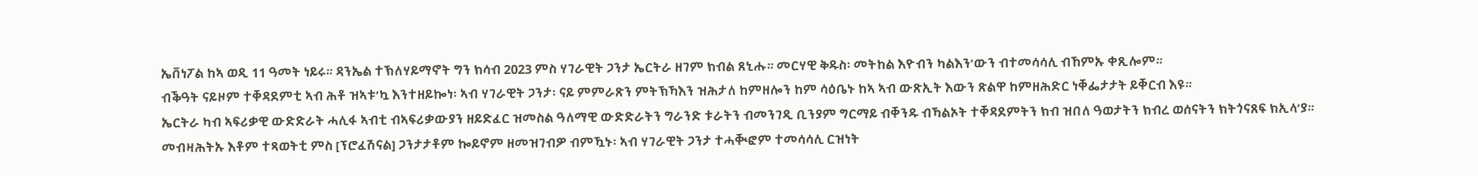ኤቨነፖል ከኣ ወዲ 11 ዓመት ነይሩ። ዳንኤል ተኽለሃይማኖት ግን ክሳብ 2023 ምስ ሃገራዊት ጋንታ ኤርትራ ዘገም ክብል ጸኒሑ። መርሃዊ ቅዱስ፡ መትከል እዮብን ካልእን’ውን ብተመሳሳሊ ብኸምኡ ቀጺሎም።
ብቕዓት ናይዞም ተቐዳደምቲ ኣብ ሕቶ ዝኣቱ’ኳ እንተዘይኰነ፡ ኣብ ሃገራዊት ጋንታ፡ ናይ ምምራጽን ምትኽኻእን ዝሕታለ ከምዘሎን ከም ሳዕቤኑ ከኣ ኣብ ውጽኢት እውን ጽልዋ ከምዘሕድር ነቐፌታታት ይቐርብ እዩ።
ኤርትራ ካብ ኣፍሪቃዊ ውድድራት ሓሊፋ ኣብቲ ብኣፍሪቃውያን ዘይድፈር ዝመስል ዓለማዊ ውድድራትን ግራንድ ቱራትን ብመንገዲ ቢንያም ግርማይ ብቐንዱ ብኻልኦት ተቐዳደምትን ክብ ዝበለ ዓወታትን ክብረ ወሰናትን ክትጎናጸፍ ክኢላ’ያ።
መብዛሕትኡ እቶም ተጻወትቲ ምስ [ፕሮፈሽናል] ጋንታታቶም ኰይኖም ዘመዝገብዎ ብምዃኑ፡ ኣብ ሃገራዊት ጋንታ ተሓቚፎም ተመሳሳሊ ርዝነት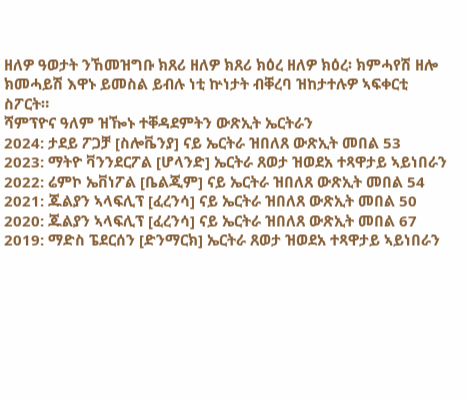ዘለዎ ዓወታት ንኸመዝግቡ ክጸሪ ዘለዎ ክጸሪ ክዕረ ዘለዎ ክዕረ፡ ክምሓየሽ ዘሎ ክመሓይሽ እዋኑ ይመስል ይብሉ ነቲ ኵነታት ብቐረባ ዝከታተሉዎ ኣፍቀርቲ ስፖርት።
ሻምፕዮና ዓለም ዝዀኑ ተቐዳደምትን ውጽኢት ኤርትራን
2024: ታደይ ፖጋቻ [ስሎቬንያ] ናይ ኤርትራ ዝበለጸ ውጽኢት መበል 53
2023: ማትዮ ቫንንደርፖል [ሆላንድ] ኤርትራ ጸወታ ዝወደአ ተጻዋታይ ኣይነበራን
2022: ሬምኮ ኤቨነፖል [ቤልጂም] ናይ ኤርትራ ዝበለጸ ውጽኢት መበል 54
2021: ጁልያን ኣላፍሊፕ [ፈረንሳ] ናይ ኤርትራ ዝበለጸ ውጽኢት መበል 50
2020: ጁልያን ኣላፍሊፕ [ፈረንሳ] ናይ ኤርትራ ዝበለጸ ውጽኢት መበል 67
2019: ማድስ ፔደርሰን [ድንማርክ] ኤርትራ ጸወታ ዝወደአ ተጻዋታይ ኣይነበራን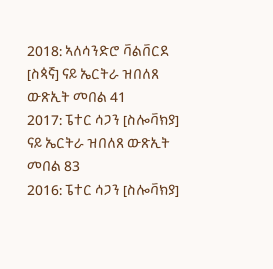2018: ኣለሳንድሮ ቫልቨርደ [ስጳኛ] ናይ ኤርትራ ዝበለጸ ውጽኢት መበል 41
2017: ፔተር ሳጋን [ስሎቫክያ] ናይ ኤርትራ ዝበለጸ ውጽኢት መበል 83
2016: ፔተር ሳጋን [ስሎቫክያ]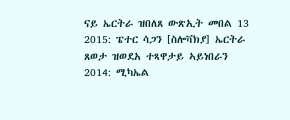ናይ ኤርትራ ዝበለጸ ውጽኢት መበል 13
2015: ፔተር ሳጋን [ስሎቫክያ] ኤርትራ ጸወታ ዝወደአ ተጻዋታይ ኣይነበራን
2014: ሚካኤል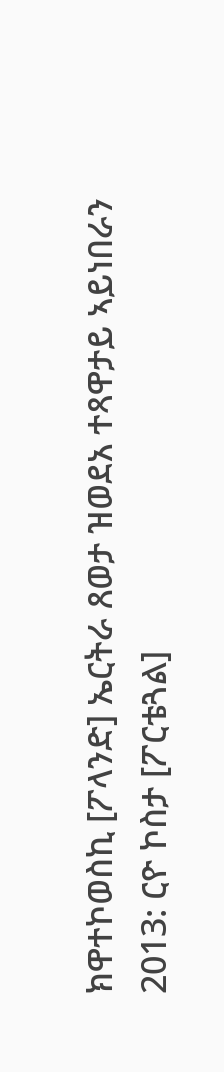ክዋተኮወስኪ [ፖላንድ] ኤርትራ ጸወታ ዝወደአ ተጻዋታይ ኣይነበራን
2013: ርዮ ኮስታ [ፖርቴጓል]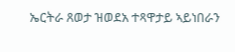ኤርትራ ጸወታ ዝወደአ ተጻዋታይ ኣይነበራን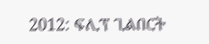2012: ፍሊፕ ጊልበርት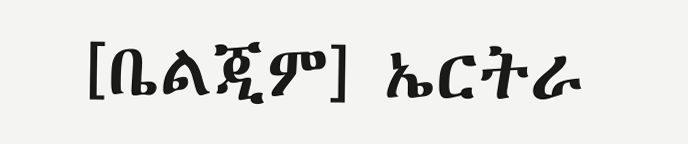[ቤልጂም] ኤርትራ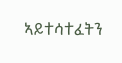ኣይተሳተፈትን